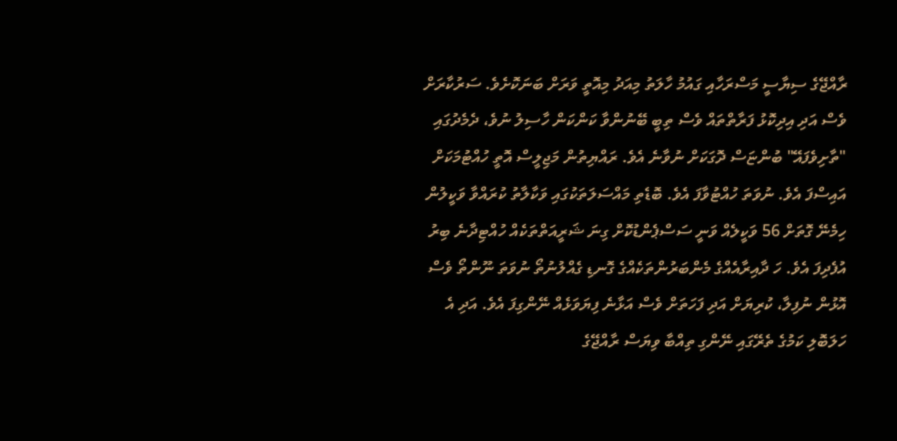ރާއްޖޭގެ ސިޔާސީ މަސްރަހާއި ގައުމު ހާލަތު މިއަދު މިއޮތީ ވަރަށް ބަނަކޮށެވެ. ސަރުކާރަށް ވެސް އަދި އިދިކޮޅު ފަރާތްތައް ވެސް ތިބީ ބޭނުންވާ ކަންކަން ހާސިލު ނުވެ، ދެމެދުގައި "ތާށިވެފައޭ" ބުންޏަސް ދޮގަކަށް ނުވާނެ އެވެ. ރައްޔިތުން މަޖިލީސް އޮތީ ހުއްޓުމަކަށް އައިސްފަ އެވެ. ނުވަތަ ހުއްޓުވާފަ އެވެ. ބޮޑެތި މައްސަލަތަކުގައި ވަކާލާތު ކުރައްވާ ވަކީލުން ހިމެނޭ ގޮތަށް 56 ވަކީލެއް ވަނީ ސަސްޕެންޑުކޮށް ގިނަ ޝަރީއަތްތަކެއް ހުއްޓިދާނެ ބިރު އުފެދިފަ އެވެ. ހަ ދާއިރާއެއްގެ މެންބަރުންތަކެއްގެ ގޮނޑި ގެއްލުނުތޯ ނުވަތަ ނޫންތޯ ވެސް އޮޅުން ނުފިލާ، ކުރިޔަށް އަދި ފަހަތަށް ވެސް އަޅާނެ ފިޔަވަޅެއް ނޭންގިފަ އެވެ. އަދި އެ ހަލަބޮލި ކަމުގެ ތެރޭގައި ނޭންގި ތިއްބާ ވިޔަސް ރާއްޖޭގެ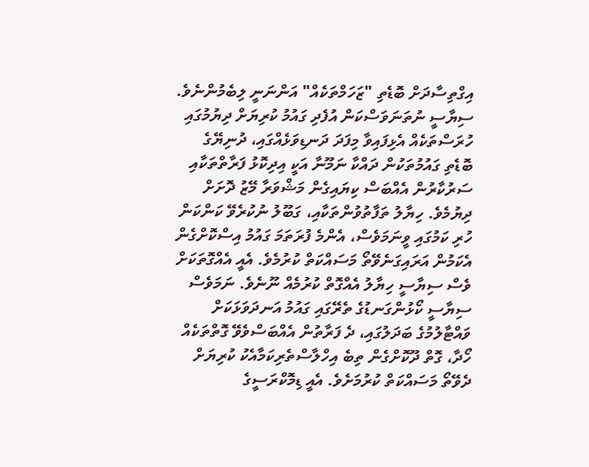އިގްތިސާދަށް ބޮޑެތި "ޒަހަމްތަކެއް" އަންނަނީ ލިބެމުންނެވެ.
ސިޔާސީ ނުތަނަވަސްކަން އުފެދި ގައުމު ކުރިޔަށް ދިޔުމުގައި ހުރަސްތަކެއް އެޅިފައިވާ މިފަދަ ދަނޑިވަޅެއްގައި، ދުނިޔޭގެ ބޮޑެތި ގައުމުތަކުން ދައްކާ ނަމޫނާ އަކީ އިދިކޮޅު ފަރާތްތަކާއި ސަރުކާރުން އެއްބަސް ކިޔައިގެން މަޝްވަރާ މޭޒު ދޮށަށް ދިޔުމެވެ. ހިޔާލު ތަފާތުވުންތަކާއި، ގަބޫލު ނުކުރެވޭ ކަންކަން ހުރި ކަމުގައި ވީނަމަވެސް، އެންމެ ފުރަތަމަ ގައުމު އިސްކޮށްގެން އެކަމުން އަރައިގަނެވޭތޯ މަސައްކަތް ކުރުމެވެ. އެއީ އެއްގޮތަކަށް ވެސް ސިޔާސީ ހިޔާލު އެއްގޮތް ކުރުމެއް ނޫނެވެ. ނަމަވެސް ސިޔާސީ ކޯޅުންގަނޑުގެ ތެރޭގައި ގައުމު އަނދަވަޅަކަށް ވައްޓާލުމުގެ ބަދަލުގައި، ދެ ފަރާތުން އެއްބަސްވެވޭ ގޮތްތަކެއް ހޯދާ، ގޮތް ދޫކޮށްގެން ތިބެ އިހްލާސްތެރިކަމާއެކު ކުރިޔަށް ދެވޭތޯ މަސައްކަތް ކުރުމަށެވެ. އެއީ ޑިމޮކްރަސީގެ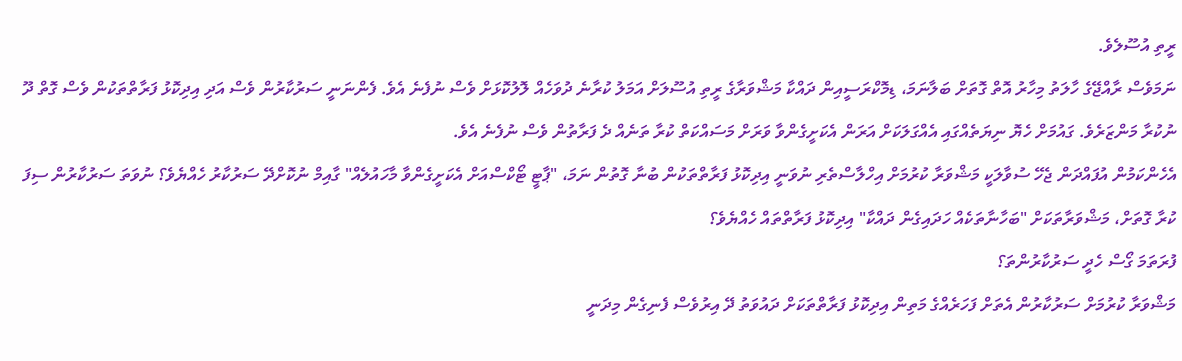ރީތި އުސޫލެވެ.
ނަމަވެސް ރާއްޖޭގެ ހާލަތު މިހާރު އޮތް ގޮތަށް ބަލާނަމަ، ޑިމޮކްރަސީއިން ދައްކާ މަޝްވަރާގެ ރީތި އުސޫލަށް އަމަލު ކުރާނެ ދުވަހެއް ލޮލުކޮޅަށް ވެސް ނުފެނެ އެވެ. ފެންނަނީ ސަރުކާރުން ވެސް އަދި އިދިކޮޅު ފަރާތްތަކުން ވެސް ގޮތް ދޫ ނުކުރާ މަންޒަރެވެ. ގައުމަށް ހެޔޮ ނިޔަތެއްގައި އެއްގަލަކަށް އަރަން އެކަށީގެންވާ ވަރަށް މަސައްކަތް ކުރާ ތަނެއް ދެ ފަރާތުން ވެސް ނުފެނެ އެވެ.
އެހެންކަމުން އުފައްދަން ޖެހޭ ސުވާލަކީ މަޝްވަރާ ކުރުމަށް އިހްލާސްތެރި ނުވަނީ އިދިކޮޅު ފަރާތްތަކުން ބުނާ ގޮތުން ނަމަ، "ޕާޓީ ޓޯކްސްއަށް އެކަށީގެންވާ މާހައުލެއް" ގާއިމް ނުކޮށްދޭ ސަރުކާރު ހެއްޔެވެ؟ ނުވަތަ ސަރުކާރުން ސިފަ ކުރާ ގޮތަށް، މަޝްވަރާތަކަށް "ބަހާނާތަކެއް ހަދައިގެން ދައްކާ" އިދިކޮޅު ފަރާތްތައް ހެއްޔެވެ؟
ފުރަތަމަ ގޯސް ހެދީ ސަރުކާރުންތަ؟
މަޝްވަރާ ކުރުމަށް ސަރުކާރުން އެތަށް ފަހަރެއްގެ މަތިން އިދިކޮޅު ފަރާތްތަކަށް ދައުވަތު ދޭ އިރުވެސް ފެނިގެން މިދަނީ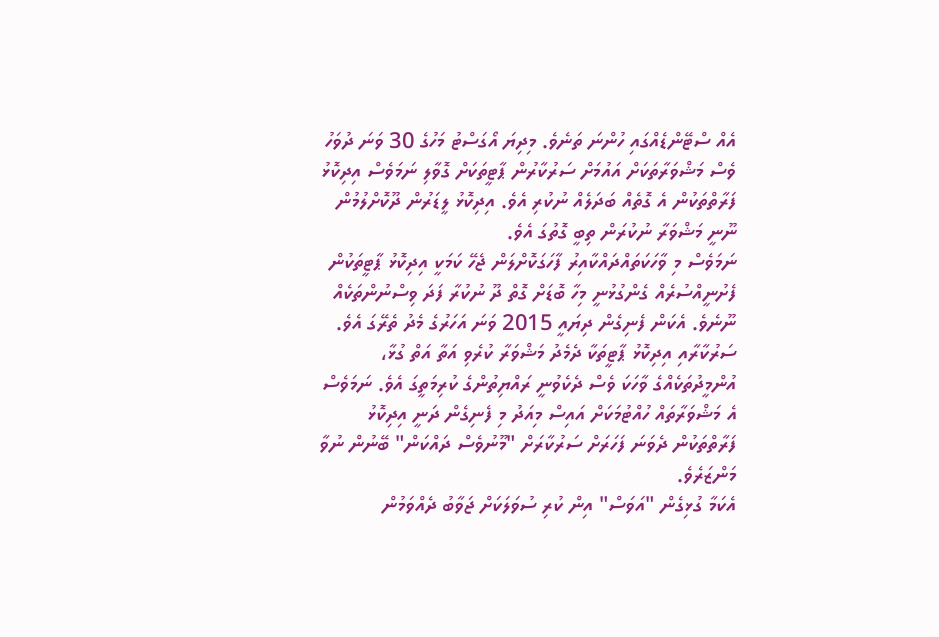އެއް ސްޓޭންޑެއްގައި ހުންނަ ތަނެވެ. މިދިޔަ އޯގަސްޓު މަހުގެ 30 ވަނަ ދުވަހު ވެސް މަޝްވަރާތަކަށް އައުމަށް ސަރުކާރުން ޕާޓީތަކަށް ގޮވާލި ނަމަވެސް އިދިކޮޅު ފަރާތްތަކުން އެ ގޮތެއް ބަދަލެއް ނުކުރި އެވެ. އިދިކޮޅު ލީޑަރުން ދޫކޮށްލުމުން ނޫނީ މަޝްވަރާ ނުކުރަން ތިބީ ގޮތުގަ އެވެ.
ނަމަވެސް މި ވާހަކަތައްދައްކާއިރު ފާހަގަކޮށްލަން ޖެހޭ ކަމަކީ އިދިކޮޅު ޕާޓީތަކުން ފެށުނީއްސުރެއް ގެންގުޅުނީ މިހާ ބޮޑަށް ގޮތް ދޫ ނުކުރާ ފަދަ ވިސްނުންތަކެއް ނޫނެވެ. އެކަން ފެނިގެން ދިޔައީ 2015 ވަނަ އަހަރުގެ މެދު ތެރޭގަ އެވެ. ސަރުކާރާއި އިދިކޮޅު ޕާޓީތަކާ ދެމެދު މަޝްވަރާ ކުރެވި އަތާ އަތް ގުޅާ، އުންމީދުތަކެއްގެ ވާހަކަ ވެސް ދެކެވުނީ ރައްޔިތުންގެ ކުރިމަތީގަ އެވެ. ނަމަވެސް އެ މަޝްވަރާތައް ހުއްޓުމަކަށް އައިސް މިއަދު މި ފެނިގެން ދަނީ އިދިކޮޅު ފަރާތްތަކުން ދެވަނަ ފަހަރަށް ސަރުކާރަށް "މޫނުވެސް ދައްކަން" ބޭނުން ނުވާ މަންޒަރެވެ.
އެކަމާ ގުޅިގެން "އަވަސް" އިން ކުރި ސުވަލަކަށް ޖަވާބު ދެއްވަމުން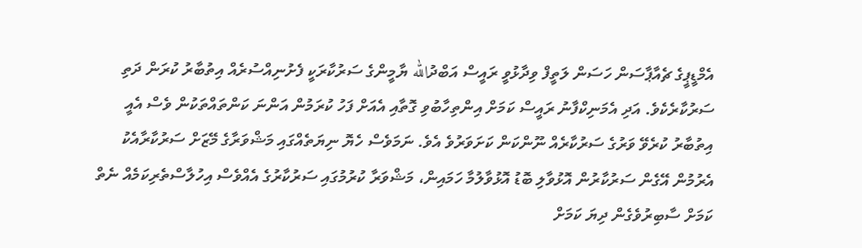އެމްޑީޕީގެ ޗެއާޕާސަން ހަސަން ލަތީފް ވިދާޅުވީ ރައީސް އަބްދުالله ޔާމީންގެ ސަރުކާރަކީ ފެށުނިއްސުރެއް އިތުބާރު ކުރަން ދަތި ސަރުކާރެކެވެ. އަދި އެމަނިކްފާނު ރައީސް ކަމަށް އިންތިހާބުވި ގޮތާއި އެއަށް ފަހު ކުރަމުން އަންނަ ކަންތައްތަކުން ވެސް އެއީ އިތުބާރު ކުރެވޭ ވަރުގެ ސަރުކާރެއް ނޫންކަން ކަށަވަރުވެ އެވެ. ނަމަވެސް ހެޔޮ ނިޔަތެއްގައި މަޝްވަރާގެ މޭޒަށް ސަރުކާރާއެކު އެރުމުން އޭގެން ސަރުކާރުން އޮޅުވާލި ބޮޑު އޮޅުވާލުމާ ހަމައިން، މަޝްވަރާ ކުރުމުގައި ސަރުކާރުގެ އެއްވެސް އިހުލާސްތެރިކަމެއް ނެތް ކަމަށް ސާބިރުވެގެން ދިޔަ ކަމަށް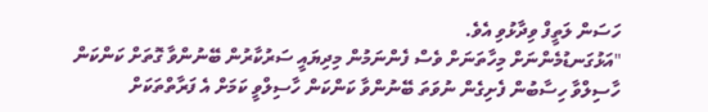ހަސަން ލަތީފް ވިދާޅުވި އެވެ.
"އަޅުގަނޑުމެންނަށް މިހާތަނަށް ވެސް ފެންނަމުން މިދިޔައީ ސަރުކާރުން ބޭނުންވާ ގޮތަށް ކަންކަން ހާސިލްވާ ހިސާބުން ފެށިގެން ނުވަތަ ބޭނުންވާ ކަންކަން ހާސިލްވީ ކަމަށް އެ ފަރާތްތަކަށް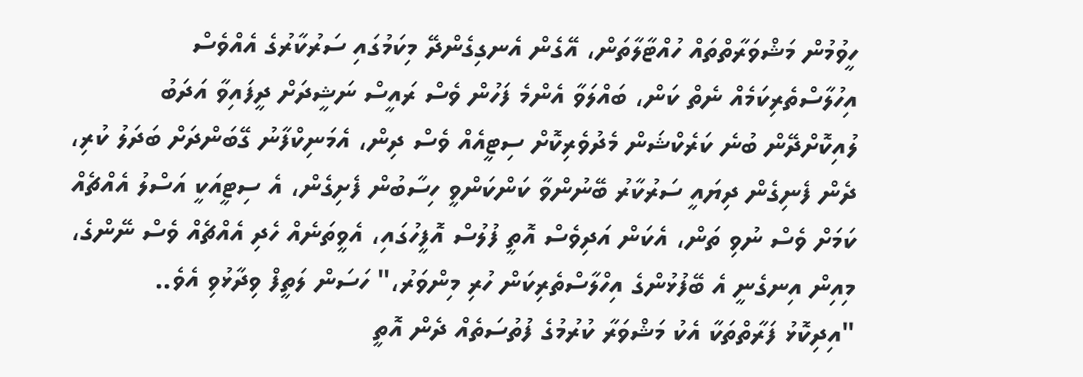ހީވުމުން މަޝްވަރާތްތައް ހުއްޓާލާތަން، އޭގެން އެނގިގެންދޭ މިކަމުގައި ސަރުކާރުގެ އެއްވެސް އިހުލާސްތެރިކަމެއް ނެތް ކަން، ބައްލަވާ އެންމެ ފަހުން ވެސް ރައީސް ނަޝީދަށް ދީފައިވާ އަދަބު ލުއިކޮށްދޭން ބުނެ ކަރެކްޝަން މެދުވެރިކޮށް ސިޓީއެއް ވެސް ދިން، އެމަނިކްފާނު ގޭބަންދަށް ބަދަލު ކުރި، ދެން ފެނިގެން ދިޔައީ ސަރުކާރު ބޭނުންވާ ކަންކަންވީ ހިސާބުން ފެށިގެން، އެ ސިޓީއަކީ އަސްލު އެއްޗެއް ކަމަށް ވެސް ނުވި ތަން، އެކަން އަދިވެސް އޮތީ ފުލުސް އޮފީހުގައި، އެވީތަނެއް ހެދި އެއްޗެއް ވެސް ނޭންގެ، މިއިން އިނގެނީ އެ ބޭފުޅުންގެ އިހްލާސްތެރިކަން ހުރި މިންވަރު،" ހަސަން ލަތީފް ވިދާޅުވި އެވެ..
"އިދިކޮޅު ފަރާތްތަކާ އެކު މަޝްވަރާ ކުރުމުގެ ފުތުސަތެއް ދެން އޮތީ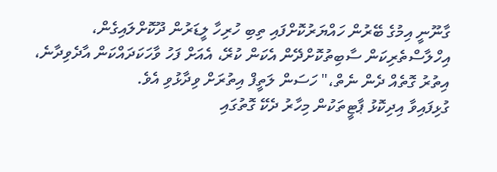ގާނޫނީ އިމުގެ ބޭރުން ހައްޔަރުކޮށްފައި ތިބި ހުރިހާ ލީޑަރުން ދޫކޮށްލައިގެން، އިހްލާސްތެރިކަން ސާބިތުކޮށްދޭން އެކަން ކުރޭ، އެއަށް ފަހު ވާހަކަދައްކަން އާދެވިދާނެ، އިތުރު ގޮތެއް ދެން ނެތް،" ހަސަން ލަތީފް އިތުރަށް ވިދާޅުވި އެވެ.
ގުޅިފައިވާ އިދިކޮޅު ޕާޓީތަކުން މިހާރު ދެކޭ ގޮތުގައި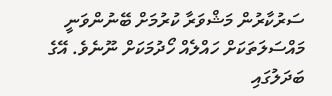ސަރުކާރުން މަޝްވަރާ ކުރުމަށް ބޭނުންވަނީ މައްސަލަތަކަށް ހައްލެއް ހޯދުމަކަށް ނޫނެވެ. އޭގެ ބަދަލުގައި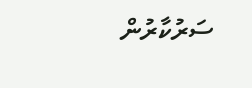ސަރުކާރުން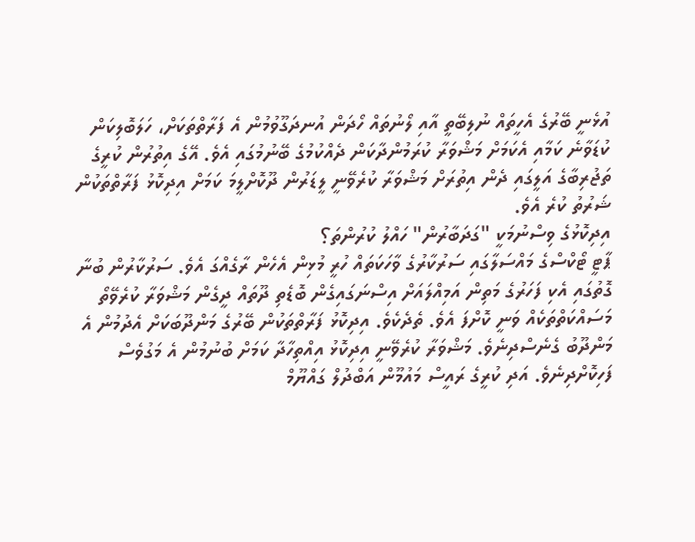އުޅެނީ ބޭރުގެ އެހީތައް ނުލިބޭތީ އާއި ލޯނުތައް ހޯދަން އުނދަގޫވުމުން އެ ފަރާތްތަކަށް، ހަލަބޮލިކަން ކުޑަވާނެ ކަމާއި އެކަމަށް މަޝްވަރާ ކުރަމުންދާކަން ދެއްކުމުގެ ބޭނުމުގައި އެވެ. އޭގެ އިތުރުން ކުރީގެ ތަޖުރިބާގެ އަލީގައި ދެން އިތުރަށް މަޝްވަރާ ކުރެވޭނީ ލީޑަރުން ދޫކޮށްލީމަ ކަމަށް އިދިކޮޅު ފަރާތްތަކުން ޝަރުތު ކުރެ އެވެ.
އިދިކޮޅުގެ ވިސްނުމަކީ "ގަދަބާރުން" ހައްލު ކުރުންތަ؟
ޕާޓީ ޓޯކްސްގެ މައްސަލާގައި ސަރުކާރުގެ ވާހަކަތައް ހުރީ މުޅިން އެހެން ރާގެއްގަ އެވެ. ސަރުކާރުން ބުނާ ގޮތުގައި އެކި ފަހަރުގެ މަތިން އަމިއްލައަށް އިސްނަގައިގެން ބޮޑެތި ދޫތައް ދީގެން މަޝްވަރާ ކުރެވޭތޯ މަސައްކަތްތަކެއް ވަނީ ކޮށްފަ އެވެ. ތެދެކެވެ. އިދިކޮޅު ފަރާތްތަކުން ބޭރުގެ މަންދޫބަކަށް އެދުމުން އެ މަންދޫބު ގެނެސްދިނެވެ. މަޝްވަރާ ކުރެވޭނީ އިދިކޮޅު އިއްތިހާދާ ކަމަށް ބުނުމުން އެ މަގުވެސް ފަހިކޮށްދިނެވެ. އަދި ކުރީގެ ރައީސް މައުމޫން އަބްދުލް ގައްޔޫމް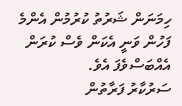ހިމަނަން ޝަރުތު ކުރުމުން އެންމެ ފަހުން ވަނީ އެކަން ވެސް ކުރަން އެއްބަސްވެފަ އެވެ.
ސަރުކާރު ފަރާތުން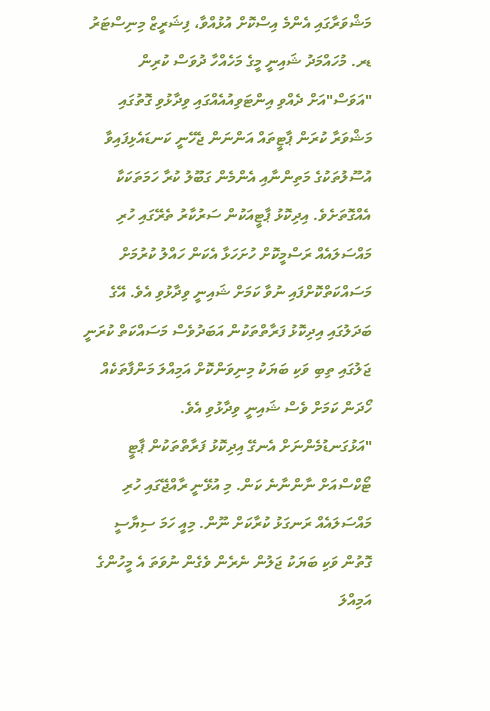މަޝްވަރާގައި އެންމެ އިސްކޮށް އުޅުއްވާ، ފިޝަރީޒް މިނިސްޓަރު ޑރ. މުހައްމަދު ޝައިނީ މީގެ މަހެއްހާ ދުވަސް ކުރިން "އަވަސް"އަށް ދެއްވި އިންޓަވިއުއެއްގައި ވިދާޅުވި ގޮތުގައި މަޝްވަރާ ކުރަން ޕާޓީތައް އަންނަން ޖެހޭނީ ކަނޑައެޅިފައިވާ އުސޫލުތަކުގެ މަތިންނާއި އެންމެން ގަބޫލު ކުރާ ހަމަތަކަކާ އެއްގޮތަށެވެ. އިދިކޮޅު ޕާޓީއަކުން ސަރުކާރު ތެރޭގައި ހުރި މައްސަލައެއް ރަސްމީކޮށް ހުށަހަޅާ އެކަން ހައްލު ކުރުމަށް މަސައްކަތްކޮށްފައި ނުވާ ކަމަށް ޝައިނީ ވިދާޅުވި އެވެ. އޭގެ ބަދަލުގައި އިދިކޮޅު ފަރާތްތަކުން އަބަދުވެސް މަސައްކަތް ކުރަނީ ޖަލުގައި ތިބި ވަކި ބަޔަކު މިނިވަންކޮށް އަމިއްލަ މަންފާތަކެއް ހޯދަން ކަމަށް ވެސް ޝައިނީ ވިދާޅުވި އެވެ.
"އަޅުގަނޑުމެންނަށް އެނގޭ އިދިކޮޅު ފަރާތްތަކުން ޕާޓީ ޓޯކްސްއަށް ނާންނާނެ ކަން. މި އުޅޭނީ ރާއްޖޭގައި ހުރި މައްސަލައެއް ރަނގަޅު ކުރާކަށް ނޫން. މިއީ ހަމަ ސިޔާސީ ގޮތުން ވަކި ބަޔަކު ޖަލުން ނެރެން ވެގެން ނުވަތަ އެ މީހުންގެ އަމިއްލަ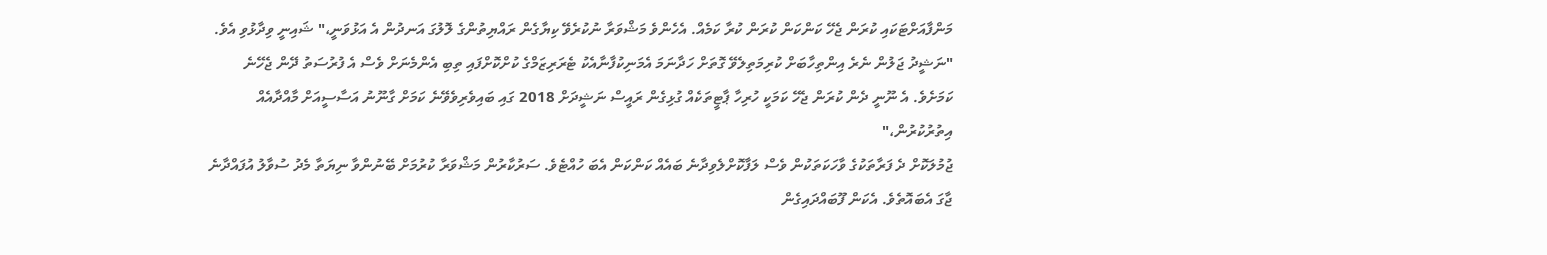މަންފާއަށްޓަކައި ކުރަން ޖެހޭ ކަންކަން ކުރަން ކުރާ ކަމެއް. އެހެންވެ މަޝްވަރާ ނުކުރެވޭ ކިޔާގެން ރައްޔިތުންގެ ލޮލުގަ އަނދުން އެ އަޅުވަނީ،" ޝައިނީ ވިދާޅުވި އެވެ. "ނަޝީދު ޖަލުން ނެރެ އިންތިހާބަށް ކުރިމަތިލެވޭ ގޮތަށް ހަދާނަމަ އެމަނިކުފާނާއެކު ޓެރަރިޒަމްގެ ކުށްކޮށްފައި ތިބި އެންމެނަށް ވެސް އެ ފުރުސަތު ދޭން ޖެހޭނެ ކަމަށެވެ. އެ ނޫނީ ދެން ކުރަން ޖެހޭ ކަމަކީ ހުރިހާ ޕާޓީތަކެއް ގުޅިގެން ރައީސް ނަޝީދަށް 2018 ގައި ބައިވެރިވެވޭނެ ކަމަށް ގާނޫނު އަސާސީއަށް މާއްދާއެއް އިތުރުކުރުން،"
ޖުމުލަކޮށް ދެ ފަރާތަކުގެ ވާހަކަތަކުން ވެސް ލަފާކޮށްލެވިދާނެ ބައެއް ކަންކަން އެބަ ހުއްޓެވެ. ސަރުކާރުން މަޝްވަރާ ކުރުމަށް ބޭނުންވާ ނިޔަތާ މެދު ސުވާލު އުފައްދާނެ ޖާގަ އެބައޮތެވެ. އެކަން ފޫބައްދައިގެން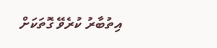އިތުބާރު ކުރެވޭ ގޮތަކަށް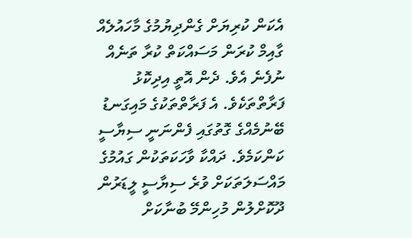އެކަން ކުރިޔަށް ގެންދިޔުމުގެ މާހައުލެއް ގާއިމް ކުރަން މަސައްކަތް ކުރާ ތަނެއް ނުފެނެ އެވެ. ދެން އޮތީ އިދިކޮޅު ފަރާތްތަކެވެ. އެ ފަރާތްތަކުގެ މައިގަނޑު ބޭނުމެއްގެ ގޮތުގައި ފެންނަނީ ސިޔާސީ ކަންކަމެވެ. ދައްކާ ވާހަކަތަކުން ގައުމުގެ މައްސަލަތަކަށް ވުރެ ސިޔާސީ ލީޑަރުން ދޫކޮށްލުން މުހިންމޭ ބުނާކަށް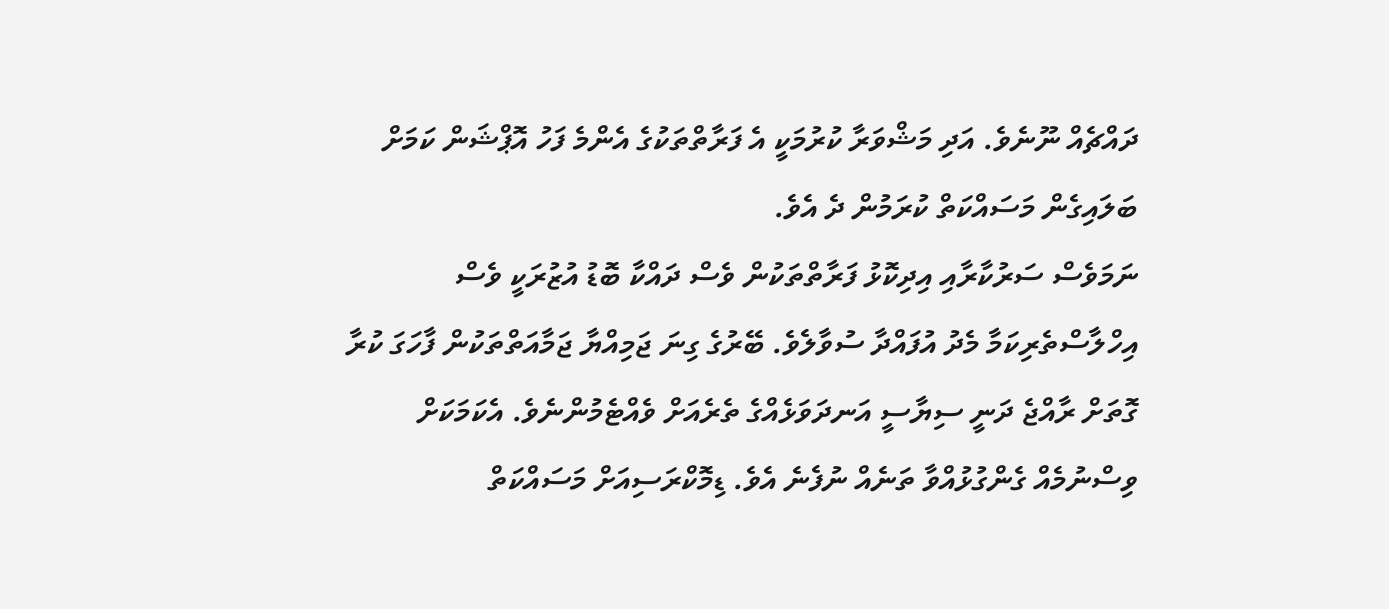ދައްޗެއް ނޫނެވެ. އަދި މަޝްވަރާ ކުރުމަކީ އެ ފަރާތްތަކުގެ އެންމެ ފަހު އޮޕްޝަން ކަމަށް ބަލައިގެން މަސައްކަތް ކުރަމުން ދެ އެވެ.
ނަމަވެސް ސަރުކާރާއި އިދިކޮޅު ފަރާތްތަކުން ވެސް ދައްކާ ބޮޑު އުޒުރަކީ ވެސް އިހްލާސްތެރިކަމާ މެދު އުފައްދާ ސުވާލެވެ. ބޭރުގެ ގިނަ ޖަމިއްޔާ ޖަމާއަތްތަކުން ފާހަގަ ކުރާ ގޮތަށް ރާއްޖެ ދަނީ ސިޔާސީ އަނދަވަޅެއްގެ ތެރެއަށް ވެއްޓެމުންނެވެ. އެކަމަކަށް ވިސްނުމެއް ގެންގުޅުއްވާ ތަނެއް ނުފެނެ އެވެ. ޑިމޮކްރަސިއަށް މަސައްކަތް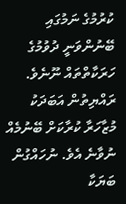ކުރުމުގެ ނަމުގައި ބޭނުންވަނީ ދުވުމުގެ ހަރަކާތްތައް ނޫނެވެ. ރައްޔިތުން އަބަދަކު މުޒާހަރާ ކުރާކަށް ބޭނުމެއް ނުވާނެ އެވެ. ނުހައްގުން ބަޔަކާ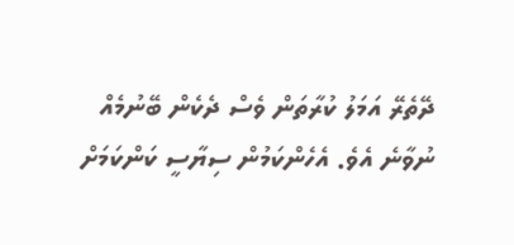ދޭތެރޭ އަމަލު ކުރާތަން ވެސް ދެކެން ބޭނުމެއް ނުވާނެ އެވެ. އެހެންކަމުން ސިޔާސީ ކަންކަމަށް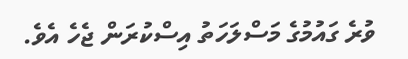ވުރެ ގައުމުގެ މަސްލަހަތު އިސްކުރަން ޖެހެ އެވެ.